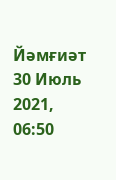Йәмғиәт
30 Июль 2021, 06:50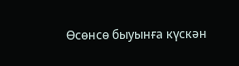Өсөнсө быуынға күскән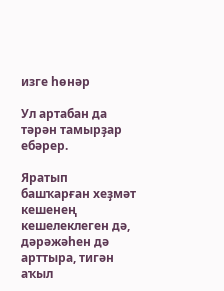изге һөнәр

Ул артабан да тәрән тамырҙар ебәрер.

Яратып башҡарған хеҙмәт кешенең кешелеклеген дә, дәрәжәһен дә арттыра, тигән аҡыл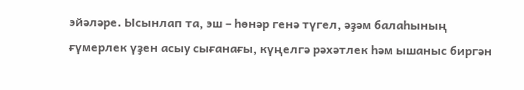эйәләре. Ысынлап та, эш – һөнәр генә түгел, әҙәм балаһының ғүмерлек үҙен асыу сығанағы, күңелгә рәхәтлек һәм ышаныс биргән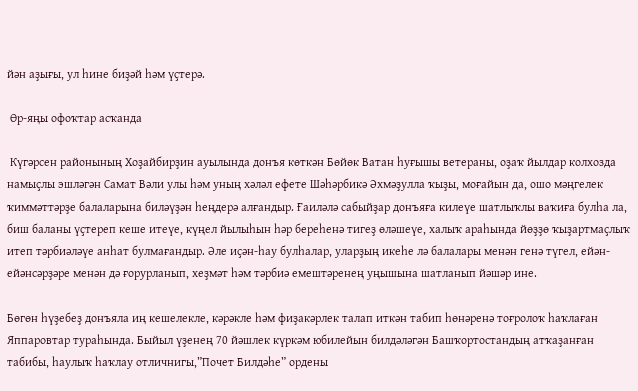йән аҙығы, ул һине биҙәй һәм үҫтерә.

 Өр-яңы офоҡтар асҡанда

 Күгәрсен районының Хоҙайбирҙин ауылында донъя көткән Бөйөк Ватан һуғышы ветераны, оҙаҡ йылдар колхозда намыҫлы эшләгән Самат Вәли улы һәм уның хәләл ефете Шәһәрбикә Әхмәҙулла ҡыҙы, моғайын да, ошо мәңгелек ҡиммәттәрҙе балаларына биләүҙән һеңдерә алғандыр. Ғаиләлә сабыйҙар донъяға килеүе шатлыҡлы ваҡиға булһа ла, биш баланы үҫтереп кеше итеүе, күңел йылыһын һәр береһенә тигеҙ өләшеүе, халыҡ араһында йөҙҙө ҡыҙартмаҫлыҡ итеп тәрбиәләүе анһат булмағандыр. Әле иҫән-һау булһалар, уларҙың икеһе лә балалары менән генә түгел, ейән-ейәнсәрҙәре менән дә ғорурланып, хеҙмәт һәм тәрбиә емештәренең уңышына шатланып йәшәр ине.

Бөгөн һүҙебеҙ донъяла иң кешелекле, кәрәкле һәм фиҙакәрлек талап иткән табип һөнәренә тоғролоҡ һаҡлаған Яппаровтар тураһында. Быйыл үҙенең 70 йәшлек күркәм юбилейын билдәләгән Башҡортостандың атҡаҙанған табибы, һаулыҡ һаҡлау отличнигы,”Почет Билдәһе” ордены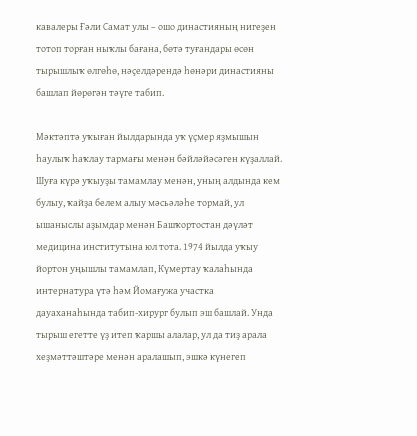кавалеры Ғәли Самат улы – ошо династияның нигеҙен тотоп торған ныҡлы бағана, бөтә туғандары өсөн тырышлыҡ өлгөһө, нәҫелдәрендә һөнәри династияны башлап йөрөгән тәүге табип.

Мәктәптә уҡыған йылдарында уҡ үҫмер яҙмышын һаулыҡ һаҡлау тармағы менән бәйләйәсәген күҙаллай. Шуға күрә уҡыуҙы тамамлау менән, уның алдында кем булыу, ҡайҙа белем алыу мәсьәләһе тормай, ул ышаныслы аҙымдар менән Башҡортостан дәүләт медицина институтына юл тота. 1974 йылда уҡыу йортон уңышлы тамамлап, Күмертау ҡалаһында интернатура үтә һәм Йомағужа участка дауаханаһында табип-хирург булып эш башлай. Унда тырыш егетте үҙ итеп ҡаршы алалар, ул да тиҙ арала хеҙмәттәштәре менән аралашып, эшкә күнегеп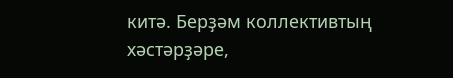китә. Берҙәм коллективтың хәстәрҙәре,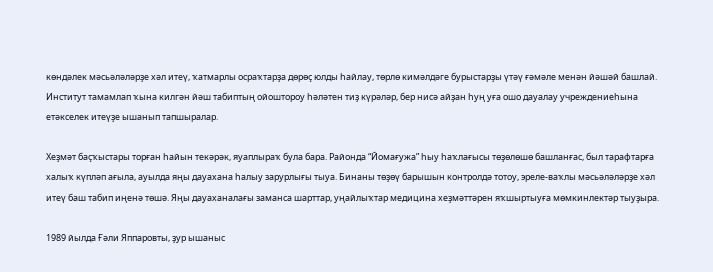көндәлек мәсьәләләрҙе хәл итеү, ҡатмарлы осраҡтарҙа дөрөҫ юлды һайлау, төрлө кимәлдәге бурыстарҙы үтәү ғәмәле менән йәшәй башлай. Институт тамамлап ҡына килгән йәш табиптың ойоштороу һәләтен тиҙ күрәләр, бер нисә айҙан һуң уға ошо дауалау учреждениеһына етәкселек итеүҙе ышанып тапшыралар.

Хеҙмәт баҫҡыстары торған һайын текәрәк, яуаплыраҡ була бара. Районда “Йомағужа” һыу һаҡлағысы төҙөлөшө башланғас, был тарафтарға халыҡ күпләп ағыла, ауылда яңы дауахана һалыу зарурлығы тыуа. Бинаны төҙөү барышын контролдә тотоу, эреле-ваҡлы мәсьәләләрҙе хәл итеү баш табип иңенә төшә. Яңы дауаханалағы заманса шарттар, уңайлыҡтар медицина хеҙмәттәрен яҡшыртыуға мөмкинлектәр тыуҙыра.

1989 йылда Ғәли Яппаровты, ҙур ышаныс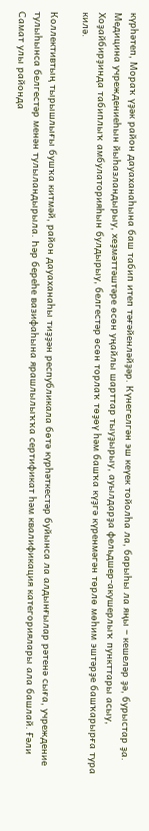күрһәтеп, Мораҡ үҙәк район дауаханаһына баш табип итеп тәғәйенләйҙәр. Күнегелгән эш кеүек тойолһа ла, барыһы ла яңы – кешеләр ҙә, бурыстар ҙа. Медицина учреждениеһын йыһазландырыу, хеҙмәттәштәре өсөн уңайлы шарттар тыуҙырыу, ауылдарҙа фельдшер-акушерлыҡ пункттары асыу, Хоҙайбирҙинда табиплыҡ амбулаторияһын булдырыу, белгестәр өсөн торлаҡ төҙөү һәм башҡа күҙгә күренмәгән төрлө мөһим эштәрҙе башҡарырға тура килә.

Коллективтың тырышлығы бушҡа китмәй, район дауаханаһы тиҙҙән республикала бөтә күрһәткестәр буйынса ла алдынғылар рәтенә сыға, учреждение тулыһынса белгестәр менән тулыландырыла. Һәр береһе вазифаһына ярашлылыҡҡа сертификат һәм квалификация категориялары ала башлай. Ғәли Самат улы районда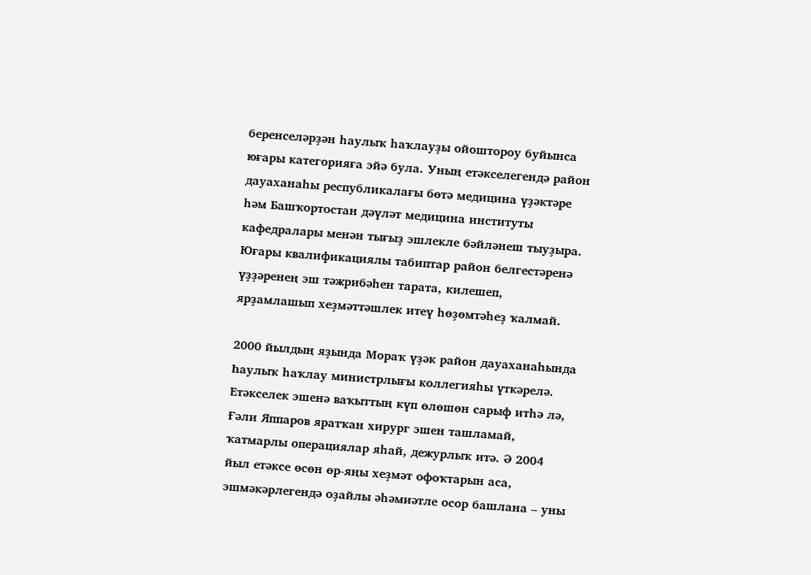беренселәрҙән һаулыҡ һаҡлауҙы ойоштороу буйынса юғары категорияға эйә була. Уның етәкселегендә район дауаханаһы республикалағы бөтә медицина үҙәктәре һәм Башҡортостан дәүләт медицина институты кафедралары менән тығыҙ эшлекле бәйләнеш тыуҙыра. Юғары квалификациялы табиптар район белгестәренә үҙҙәренең эш тәжрибәһен тарата, килешеп, ярҙамлашып хеҙмәттәшлек итеү һөҙөмтәһеҙ ҡалмай.

2000 йылдың яҙында Мораҡ үҙәк район дауаханаһында Һаулыҡ һаҡлау министрлығы коллегияһы үткәрелә. Етәкселек эшенә ваҡыттың күп өлөшөн сарыф итһә лә, Ғәли Яппаров яратҡан хирург эшен ташламай, ҡатмарлы операциялар яһай, дежурлыҡ итә. Ә 2004 йыл етәксе өсөн өр-яңы хеҙмәт офоҡтарын аса, эшмәкәрлегендә оҙайлы әһәмиәтле осор башлана – уны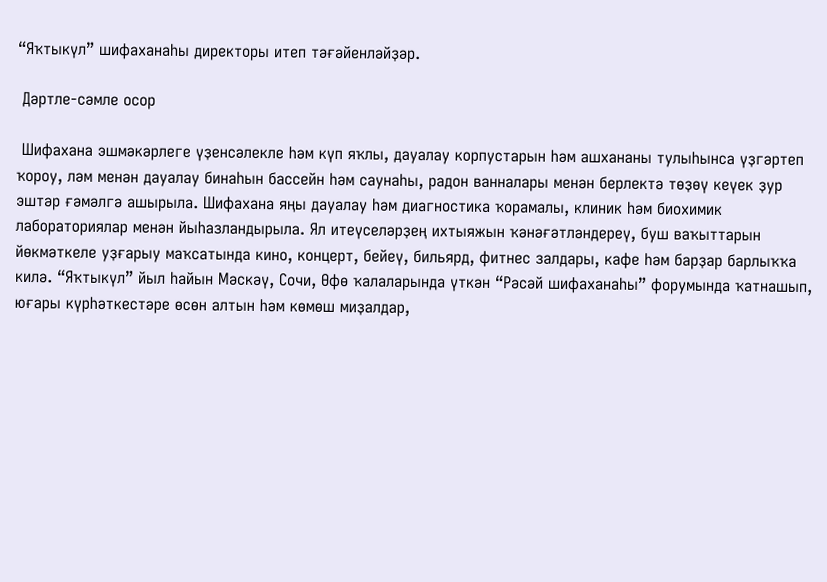“Яҡтыкүл” шифаханаһы директоры итеп тәғәйенләйҙәр.

 Дәртле-сәмле осор

 Шифахана эшмәкәрлеге үҙенсәлекле һәм күп яҡлы, дауалау корпустарын һәм ашхананы тулыһынса үҙгәртеп ҡороу, ләм менән дауалау бинаһын бассейн һәм саунаһы, радон ванналары менән берлектә төҙөү кеүек ҙур эштәр ғәмәлгә ашырыла. Шифахана яңы дауалау һәм диагностика ҡорамалы, клиник һәм биохимик лабораториялар менән йыһазландырыла. Ял итеүселәрҙең ихтыяжын ҡәнәғәтләндереү, буш ваҡыттарын йөкмәткеле уҙғарыу маҡсатында кино, концерт, бейеү, бильярд, фитнес залдары, кафе һәм барҙар барлыҡҡа килә. “Яҡтыкүл” йыл һайын Мәскәү, Сочи, Өфө ҡалаларында үткән “Рәсәй шифаханаһы” форумында ҡатнашып, юғары күрһәткестәре өсөн алтын һәм көмөш миҙалдар,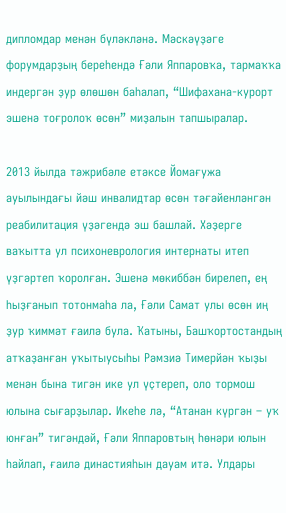дипломдар менән бүләкләнә. Мәскәүҙәге форумдарҙың береһендә Ғәли Яппаровҡа, тармаҡҡа индергән ҙур өлөшөн баһалап, “Шифахана-курорт эшенә тоғролоҡ өсөн” миҙалын тапшыралар.

2013 йылда тәжрибәле етәксе Йомағужа ауылындағы йәш инвалидтар өсөн тәғәйенләнгән реабилитация үҙәгендә эш башлай. Хәҙерге ваҡытта ул психоневрология интернаты итеп үҙгәртеп ҡоролған. Эшенә мөкиббән бирелеп, ең һыҙғанып тотонмаһа ла, Ғәли Самат улы өсөн иң ҙур ҡиммәт ғаилә була. Ҡатыны, Башҡортостандың атҡаҙанған уҡытыусыһы Рәмзиә Тимерйән ҡыҙы менән бына тигән ике ул үҫтереп, оло тормош юлына сығарҙылар. Икеһе лә, “Атанан күргән – уҡ юнған” тигәндәй, Ғәли Яппаровтың һөнәри юлын һайлап, ғаилә династияһын дауам итә. Улдары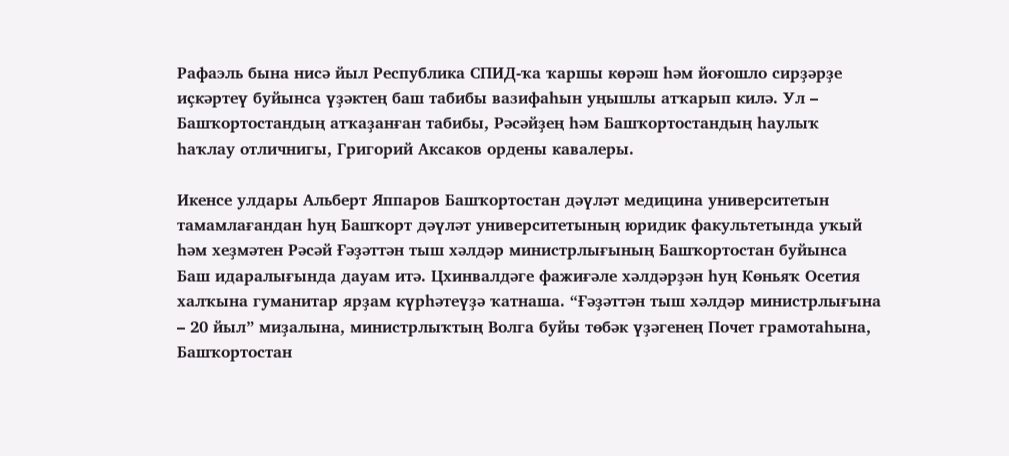Рафаэль бына нисә йыл Республика СПИД-ҡа ҡаршы көрәш һәм йоғошло сирҙәрҙе иҫкәртеү буйынса үҙәктең баш табибы вазифаһын уңышлы атҡарып килә. Ул – Башҡортостандың атҡаҙанған табибы, Рәсәйҙең һәм Башҡортостандың һаулыҡ һаҡлау отличнигы, Григорий Аксаков ордены кавалеры.

Икенсе улдары Альберт Яппаров Башҡортостан дәүләт медицина университетын тамамлағандан һуң Башҡорт дәүләт университетының юридик факультетында уҡый һәм хеҙмәтен Рәсәй Ғәҙәттән тыш хәлдәр министрлығының Башҡортостан буйынса Баш идаралығында дауам итә. Цхинвалдәге фажиғәле хәлдәрҙән һуң Көньяҡ Осетия халҡына гуманитар ярҙам күрһәтеүҙә ҡатнаша. “Ғәҙәттән тыш хәлдәр министрлығына – 20 йыл” миҙалына, министрлыҡтың Волга буйы төбәк үҙәгенең Почет грамотаһына, Башҡортостан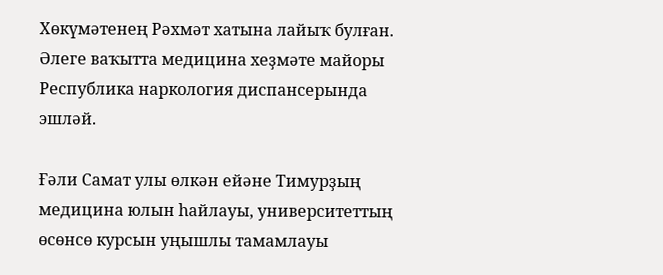Хөкүмәтенең Рәхмәт хатына лайыҡ булған. Әлеге ваҡытта медицина хеҙмәте майоры Республика наркология диспансерында эшләй.

Ғәли Самат улы өлкән ейәне Тимурҙың медицина юлын һайлауы, университеттың өсөнсө курсын уңышлы тамамлауы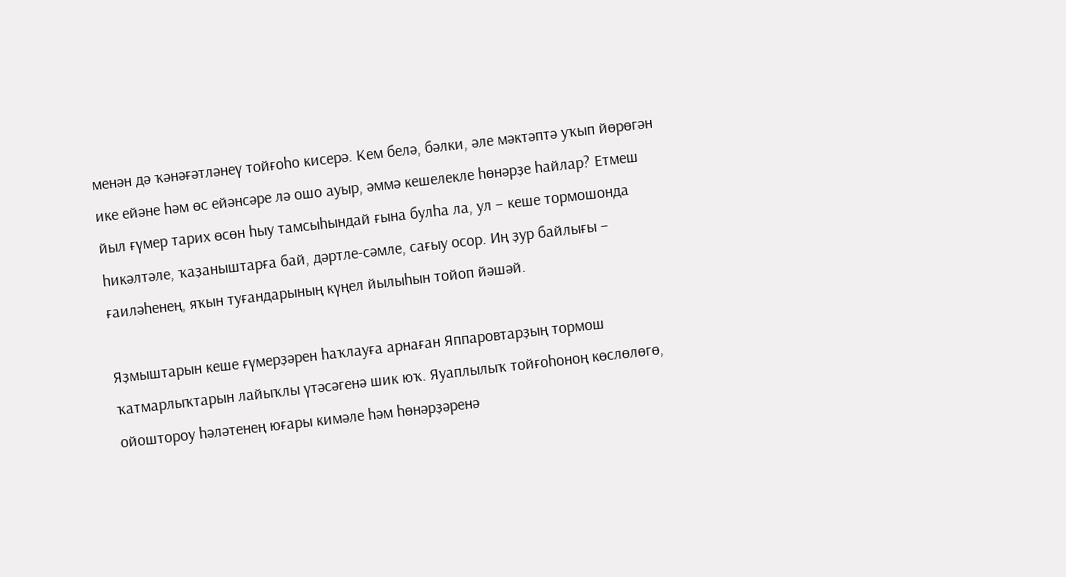менән дә ҡәнәғәтләнеү тойғоһо кисерә. Кем белә, бәлки, әле мәктәптә уҡып йөрөгән ике ейәне һәм өс ейәнсәре лә ошо ауыр, әммә кешелекле һөнәрҙе һайлар? Етмеш йыл ғүмер тарих өсөн һыу тамсыһындай ғына булһа ла, ул – кеше тормошонда һикәлтәле, ҡаҙаныштарға бай, дәртле-сәмле, сағыу осор. Иң ҙур байлығы – ғаиләһенең, яҡын туғандарының күңел йылыһын тойоп йәшәй.

Яҙмыштарын кеше ғүмерҙәрен һаҡлауға арнаған Яппаровтарҙың тормош ҡатмарлыҡтарын лайыҡлы үтәсәгенә шик юҡ. Яуаплылыҡ тойғоһоноң көслөлөгө, ойоштороу һәләтенең юғары кимәле һәм һөнәрҙәренә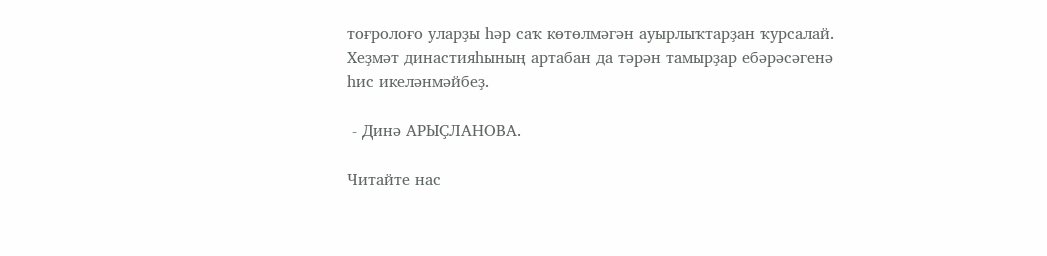тоғролоғо уларҙы һәр саҡ көтөлмәгән ауырлыҡтарҙан ҡурсалай. Хеҙмәт династияһының артабан да тәрән тамырҙар ебәрәсәгенә һис икеләнмәйбеҙ.

 - Динә АРЫҪЛАНОВА.

Читайте нас